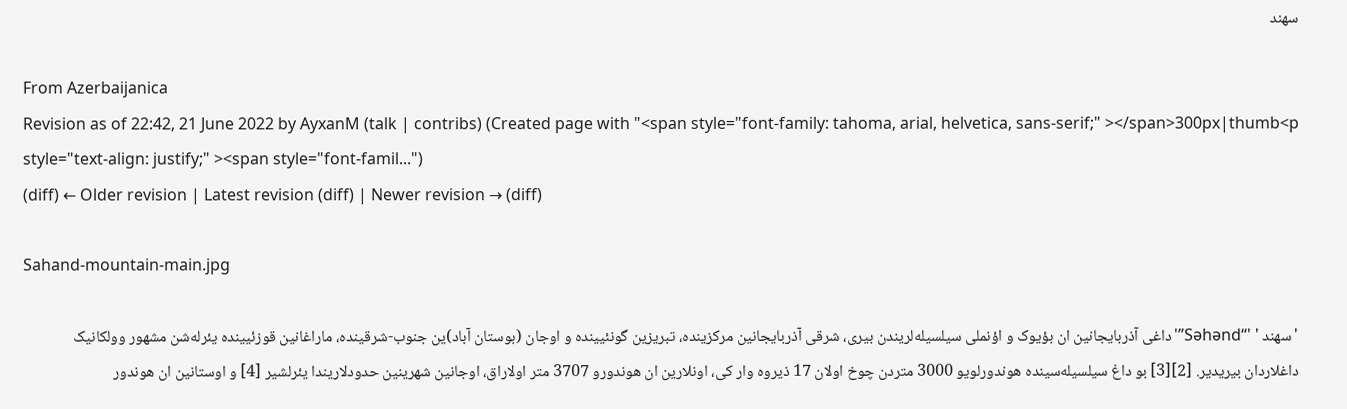سهند

From Azerbaijanica
Revision as of 22:42, 21 June 2022 by AyxanM (talk | contribs) (Created page with "<span style="font-family: tahoma, arial, helvetica, sans-serif;" ></span>300px|thumb<p style="text-align: justify;" ><span style="font-famil...")
(diff) ← Older revision | Latest revision (diff) | Newer revision → (diff)

Sahand-mountain-main.jpg

'سهند ' '“Səhənd”'داغی آذربایجانین ان بؤیوک و اؤنملی سیلسیله‌لریندن بیری، شرقی آذربایجانین مرکزینده، تبریزین گونئیینده و اوجان (بوستان آباد)ین جنوب-شرقینده، ماراغانین قوزئیینده یئرله‌شن مشهور وولکانیک داغلاردان بیریدیر. [2][3] بو داغ سیلسیله‌سینده هوندورلویو 3000 متردن چوخ اولان 17 ذیروه وار کی، اونلارین ان هوندورو 3707 متر اولاراق، اوجانین شهرینین حدودلاریندا یئرلشیر [4] و اوستانین ان هوندور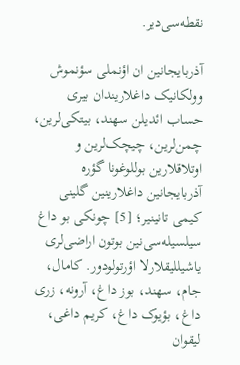نقطه‌‌‌سی‌دیر.

آذربایجانین ان اؤنملی سؤنموش وولکانیک داغلاریندان بیری حساب ائدیلن سهند، بیتکی‌لرین، چمن‌لرین، چیچک‌لرین و اوتلاقلارین بوللوغونا گؤره آذربایجانین داغلارینین گلینی کیمی تانینیر؛ [5] چونکی بو داغ سیلسیله‌سی‌نین بوتون اراضی‌لری یاشیللیقلارلا اؤرتولودور. کامال، جام، سهند، بوز داغ، آرونه، زری داغ، بؤیوک داغ، کریم داغی، لیقوان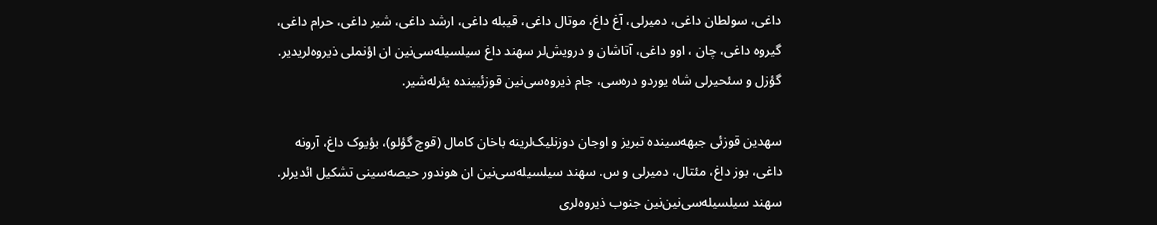داغی، سولطان داغی، دمیرلی، آغ داغ، موتال داغی، قیبله داغی، ارشد داغی، شیر داغی، حرام داغی، گیروه داغی، چان ، اوو داغی، آتاشان و درویش‌لر سهند داغ سیلسیله‌سی‌نین ان اؤنملی ذیروه‌لریدیر. گؤزل و سئحیرلی شاه یوردو دره‌سی، جام ذیروه‌سی‌نین قوزئیینده یئرله‌شیر.

سهدین قوزئی جبهه‌سینده تبریز و اوجان دوزنلیک‌لرینه باخان کامال (قوچ گؤلو)، بؤیوک داغ، آرونه داغی، بوز داغ، مئتال، دمیرلی و س. سهند سیلسیله‌سی‌نین ان هوندور حیصه‌سینی تشکیل ائدیرلر. سهند سیلسیله‌سی‌نین‌نین جنوب ذیروه‌لری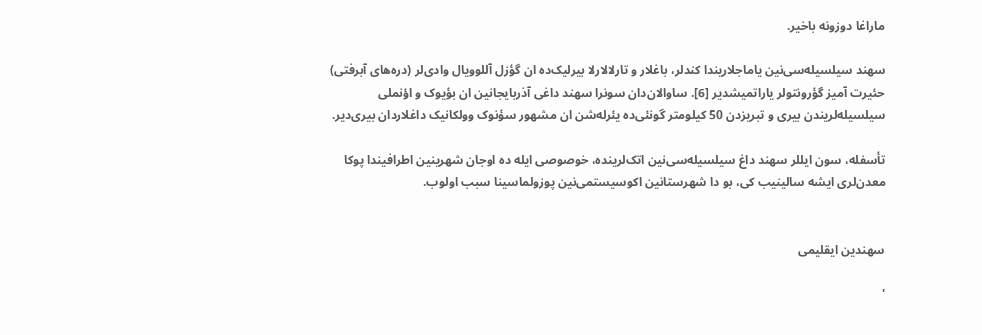ماراغا دوزونه باخیر.

سهند سیلسیله‌سی‌نین یاماجلاریندا کندلر، باغلار و تارلالارلا بیرلیک‌ده ان گؤزل آللوویال وادی‌لر (دره‌های آبرفتی) حئیرت آمیز گؤرونتولر یاراتمیشدیر [6]. ساوالان‌دان سونرا سهند داغی آذربایجانین ان بؤیوک و اؤنملی سیلسیله‌لریندن بیری و تبریزدن 50 کیلومتر گونئی‌ده یئرله‌شن ان مشهور سؤنوک وولکانیک داغلاردان بیری‌دیر.

تأسفله، سون ایللر سهند داغ سیلسیله‌سی‌نین اتک‌لرینده، خوصوصی ایله ده اوجان شهرینین اطرافیندا پوکا معدن‌لری ایشه سالینیب کی، بو دا شهرستانین اکوسیستمی‌نین پوزولماسینا سبب اولوب.


سهندین ایقلیمی

'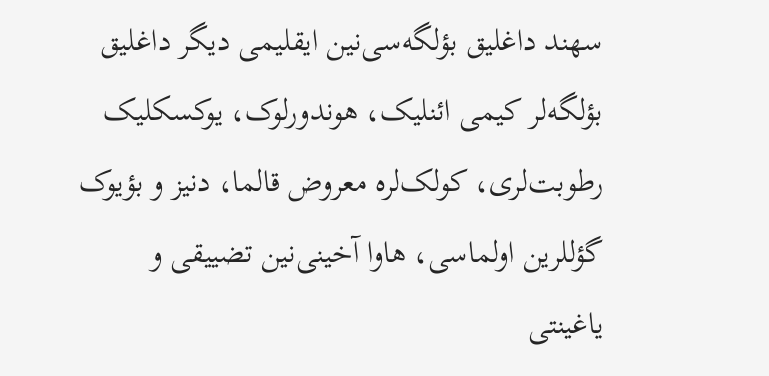سهند داغلیق بؤلگه‌سی‌نین ایقلیمی دیگر داغلیق بؤلگه‌لر کیمی ائنلیک، هوندورلوک، یوکسکلیک رطوبت‌لری، کولک‌لره معروض قالما، دنیز و بؤیوک گؤللرین اولماسی، هاوا آخینی‌نین تضییقی و یاغینتی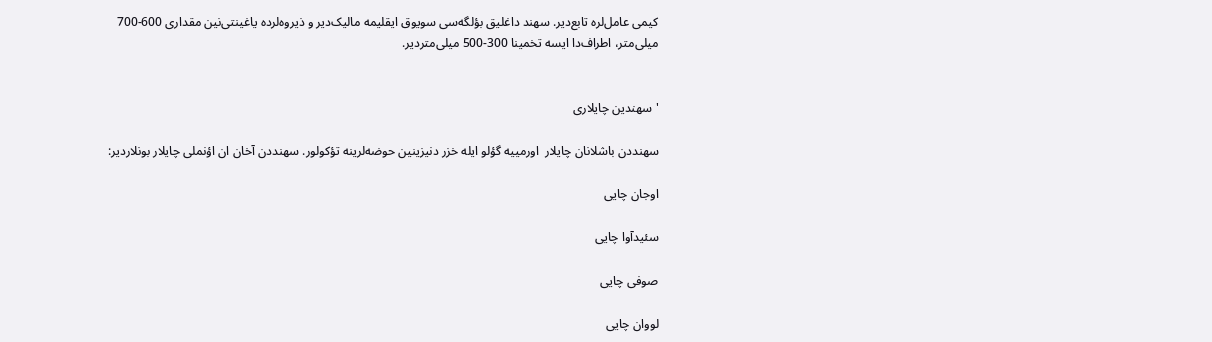کیمی عامل‌لره تابع‌دیر. سهند داغلیق بؤلگه‌سی سویوق ایقلیمه مالیک‌دیر و ذیروه‌لرده یاغینتی‌نین مقداری 600-700 میلی‌متر، اطراف‌دا ایسه تخمینا 300-500 میلی‌متردیر.


'سهندین چایلاری

سهنددن باشلانان چایلار  اورمییه گؤلو ایله خزر دنیزینین حوضه‌‌‌‌لرینه تؤکولور. سهنددن آخان ان اؤنملی چایلار بونلاردیر:

اوجان چایی

سئیدآوا چایی

صوفی چایی

لووان چایی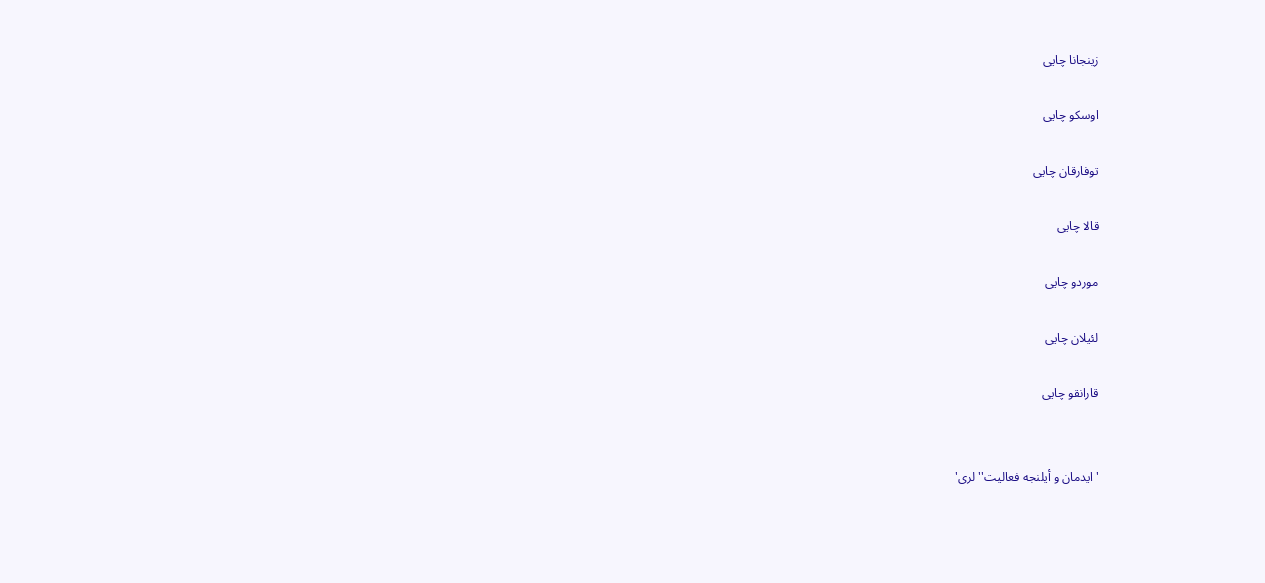زینجانا چایی

اوسکو چایی

توفارقان چایی

قالا چایی

موردو چایی

لئیلان چایی

قارانقو چایی


'ایدمان و أیلنجه فعالیت''لری'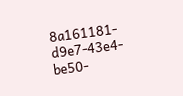8a161181-d9e7-43e4-be50-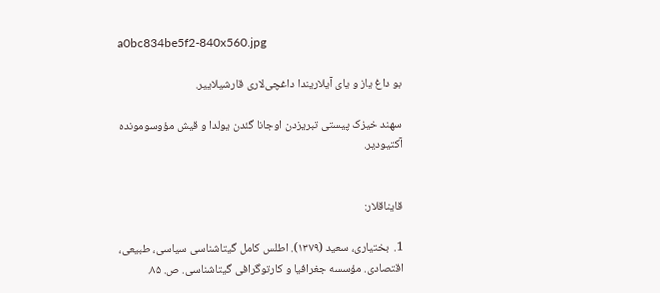a0bc834be5f2-840x560.jpg

بو داغ یاز و یای آیلاریندا داغچی‌لاری قارشیلاییر.

سهند خیزک پیستی تبریزدن اوجانا گئدن یولدا و قیش مؤوسومونده آکتیودیر.


قایناقلار:

1.  بختیاری، سعید (۱۳۷۹). اطلس کامل گیتاشناسی سیاسی، طبیعی، اقتصادی. مؤسسه جغرافیا و کارتوگرافی گیتاشناسی. ص. ۸۵.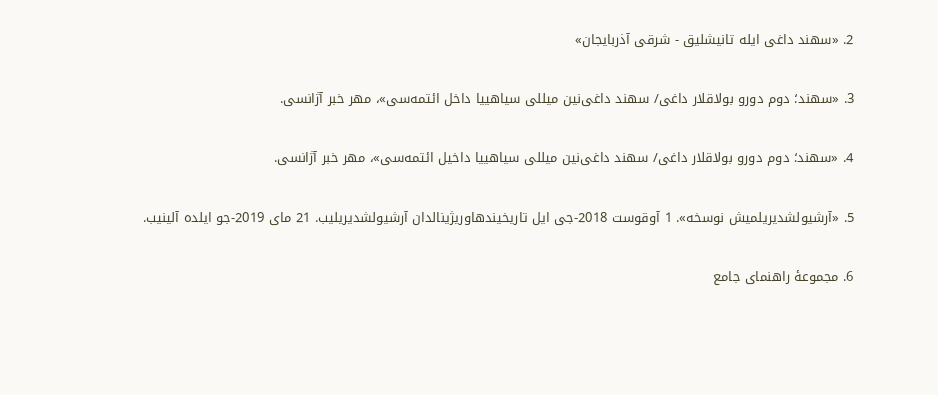2. «سهند داغی ایله تانیشلیق - شرقی آذربایجان»

3. «سهند؛ دوم دورو بولاقلار داغی/ سهند داغی‌نین میللی سیاهییا داخل ائتمه‌سی»، مهر خبر آژانسی.

4. «سهند؛ دوم دورو بولاقلار داغی/ سهند داغی‌نین میللی سیاهییا داخیل ائتمه‌سی»، مهر خبر آژانسی.

5. «آرشیو‌لشدیریلمیش نوسخه». 1 آوقوست 2018-جی ایل تاریخیندهاوریژینالدان آرشیو‌لشدیریلیب. 21 مای 2019-جو ایلده آلینیب.

6. مجموعهٔ راهنمای جامع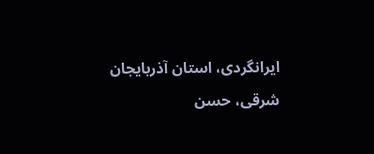ایرانگردی، استان آذربایجان شرقی، حسن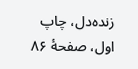زنده‌دل، چاپ اول، صفحهٔ ۸۶